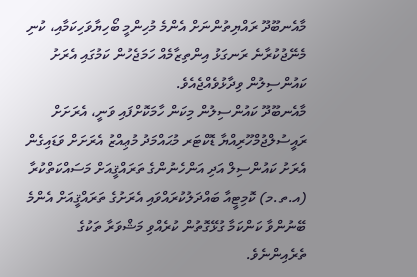މާއެނބޫދޫ ރައްޔިތުންނަށް އެންމެ މުހިންމީ ބޯހިޔާވަހިކަމާއި، ކުނި މެނޭޖުކުރާނެ ރަނގަޅު އިންތިޒާމެއް ހަމަޖެހުން ކަމުގައި އެރަށު ކައުންސިލުން ވިދާޅުވެއްޖެއެވެ.
މާއެނބޫދޫ ކައުންސިލުން މިކަން ހާމަކޮށްފައި ވަނީ، އެރަށަށް ރައީސުލްޖުމްހޫރިއްޔާ ޑޮކްޓަރ މުޙައްމަދު މުޢިއްޒު އެރަށަށް ވަޑައިގެން އެރަށު ކައުންސިލް އަދި އަންހެނުންގެ ތަރައްޤީއަށް މަސައްކަތްކުރާ (އ.ތ.މ) ކޮމިޓީއާ ބައްދަލުކުރައްވައި އެރަށުގެ ތަރައްޤީއަށް އެންމެ ބޭނުންވާ ކަންކަމާ ގުޅޭގޮތުން ކުރެއްވި މަޝްވަރާ ތަކުގެ ތެރެއިންނެވެ.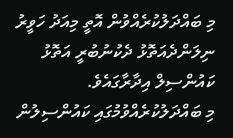މި ބައްދަލުކުރެއްވުން އޮތީ މިއަދު ހަވީރު ނިލަންދެއަތޮޅު ދެކުނުބުރީ އަތޮޅު ކައުންސިލް އިދާރާގައެވެ.
މި ބައްދަލުކުރެއްވުމުގައި ކައުންސިލުން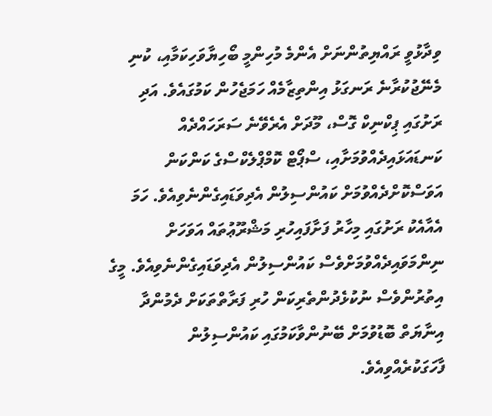ވިދާޅުވީ ރައްޔިތުންނަށް އެންމެ މުހިންމީ ބޯހިޔާވަހިކަމާއި، ކުނި މެނޭޖުކުރާނެ ރަނގަޅު އިންތިޒާމެއް ހަމަޖެހުން ކަމުގައެވެ. އަދި ރަށުގައި ޕިކްނިކް ގޮސް، މޫދަށް އެރެވޭނެ ސަރަހައްދެއް ކަނޑައަޅައިދެއްވުމަށާއި، ސްޕޯޓް ކޮމްޕްލެކްސްގެ ކަންކަން އަވަސްކޮށްދެއްވުމަށް ކައުންސިލުން އެދިވަޑައިގެންނެވިއެވެ. ހަމަ އެއާއެކު ރަށުގައި މިހާރު ފަށާފައިހުރި މަޝްރޫޢުތައް އަވަހަށް ނިންމަވައިދެއްވުމަށްވެސް ކައުންސިލުން އެދިވަޑައިގެންނެވިއެވެ. މީގެ އިތުރުންވެސް ނުކުޅެދުންތެރިކަން ހުރި ފަރާތްތަކަށް ދެމުންދާ އިނާޔަތް ބޮޑުވުމަށް ބޭނުންވާކަމުގައި ކައުންސިލުން ފާހަގަކުރެއްވިއެވެ.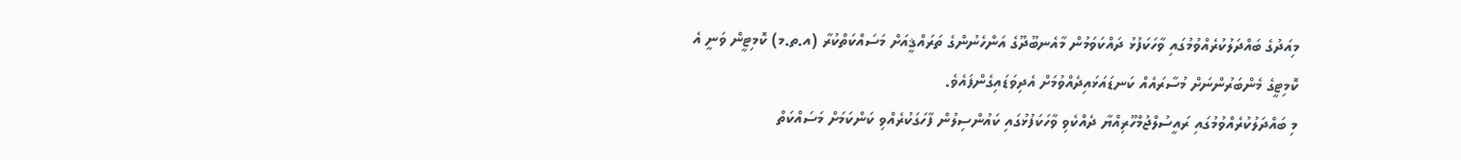މިއަދުގެ ބައްދަލުކުރެއްވުމުގައި ވާހަކަފުޅު ދައްކަވަމުން މާއެނބޫދޫގެ އަންހެނުންގެ ތަރައްޤީއަށް މަސައްކަތްކުރާ (އ.ތ.މ) ކޮމިޓީން ވަނީ އެ ކޮމިޓީގެ މެންބަރުންނަށް މުސާރައެއް ކަނޑައަޅައިދެއްވުމަށް އެދިވަޑައިގެންފައެވެ.
މި ބައްދަލުކުރެއްވުމުގައި ރައީސުލްޖުމްހޫރިއްޔާ ދެއްކެވި ވާހަކަފުޅުގައި ކައުންސިލުން ފާހަގަކުރެއްވި ކަންކަމަށް މަސައްކަތް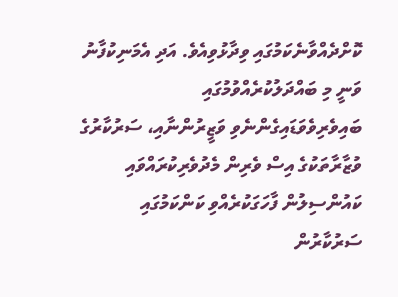ކޮށްދެއްވާނެކަމުގައި ވިދާޅުވިއެވެ. އަދި އެމަނިކުފާނު ވަނީ މި ބައްދަލުކުރެއްވުމުގައި ބައިވެރިވެވަޑައިގެންނެވި ވަޒީރުންނާއި، ސަރުކާރުގެ ވުޒާރާތަކުގެ އިސް ވެރިން މެދުވެރިކުރައްވައި ކައުންސިލުން ފާހަގަކުރެއްވި ކަންކަމުގައި ސަރުކާރުން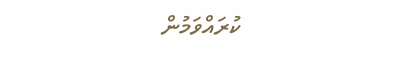ކުރައްވަމުން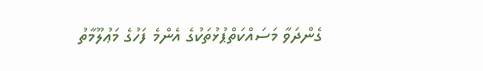ގެންދަވާ މަސައްކަތްޕުޅުތަކުގެ އެންމެ ފަހުގެ މަޢުލޫމާތު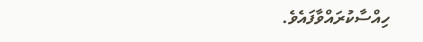ހިއްސާކުރައްވާފައެވެ.